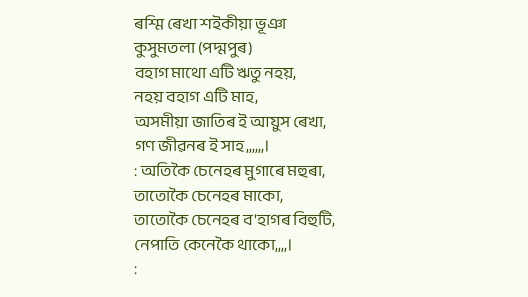ৰশ্মি ৰেখা শইকীয়া ভূঞা
কুসুমতলা (পদ্মপুৰ)
বহাগ মাথো এটি ঋতু নহয়,
নহয় বহাগ এটি মাহ,
অসমীয়া জাতিৰ ই আয়ুস ৰেখা,
গণ জীৱনৰ ই সাহ,,,,,,।
: অতিকৈ চেনেহৰ মুগাৰে মহুৰা,
তাতোকৈ চেনেহৰ মাকো,
তাতোকৈ চেনেহৰ ব'হাগৰ বিহুটি,
নেপাতি কেনেকৈ থাকো,,,,।
: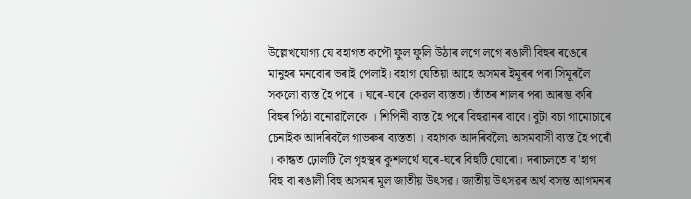উল্লেখযোগ্য যে বহাগত কপৌ ফুল ফুলি উঠাৰ লগে লগে ৰঙালী বিহুৰ ৰঙেৰে মানুহৰ মনবোৰ ভৰাই পেলাই। বহাগ যেতিয়া আহে অসমৰ ইমূৰৰ পৰা সিমূৰলৈ সকলো ব্যস্ত হৈ পৰে । ঘৰে-ঘৰে কেৱল ব্যস্ততা। তাঁতৰ শালৰ পৰা আৰম্ভ কৰি বিহুৰ পিঠা বনোৱালৈকে । শিপিনী ব্যস্ত হৈ পৰে বিহুৱানৰ বাবে। বুটা বচা গামোচাৰে চেনাইক আদৰিবলৈ গাভৰুৰ ব্যস্ততা । বহাগক আদৰিবলৈ৷ অসমবাসী ব্যস্ত হৈ পৰোঁ । কান্ধত ঢ়োলটি লৈ গৃহস্থৰ কুশলৰ্থে ঘৰে-ঘৰে বিহুটি যোৰো। দৰাচলতে ব'হাগ বিহু বা ৰঙালী বিহু অসমৰ মূল জাতীয় উৎসৱ। জাতীয় উৎসৱৰ অৰ্থ বসন্ত আগমনৰ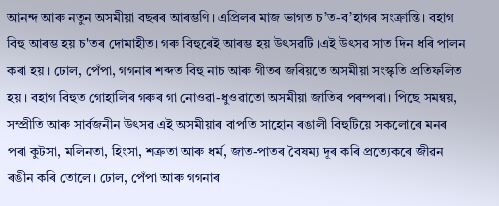আনন্দ আৰু নতুন অসমীয়া বছৰৰ আৰম্ভণি। এপ্ৰিলৰ মাজ ভাগত চ’ত-ব’হাগৰ সংক্ৰান্তি। বহাগ বিহু আৰম্ভ হয় চ'তৰ দোমাহীত। গৰু বিহুৰেই আৰম্ভ হয় উৎসৱটি ।এই উৎসৱ সাত দিন ধৰি পালন কৰা হয়। ঢোল, পেঁপা, গগনাৰ শব্দত বিহু নাচ আৰু গীতৰ জৰিয়তে অসমীয়া সংস্কৃতি প্ৰতিফলিত হয়। বহাগ বিহুত গোহালিৰ গৰুৰ গা নোওৱা-ধুওৱাতো অসমীয়া জাতিৰ পৰম্পৰা। পিছে সমন্বয়, সম্প্ৰীতি আৰু সাৰ্বজনীন উৎসৱ এই অসমীয়াৰ বাপতি সাহোন ৰঙালী বিহুটিয়ে সকলোৰে মনৰ পৰা কুটসা, মলিনতা, হিংসা, শত্ৰুতা আৰু ধৰ্ম, জাত-পাতৰ বৈষম্য দূৰ কৰি প্ৰত্যেকৰে জীৱন ৰঙীন কৰি তোলে। ঢোল, পেঁপা আৰু গগনাৰ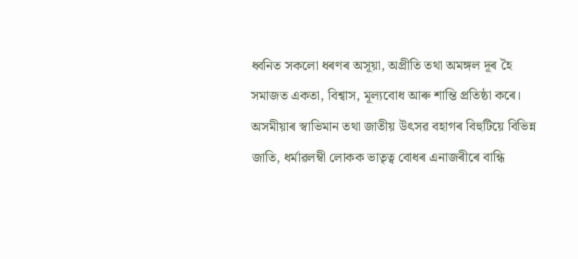ধ্বনিত সকলো ধৰণৰ অসূয়া, অপ্ৰীতি তথা অমঙ্গল দূৰ হৈ সমাজত একতা, বিশ্বাস, মূল্যবোধ আৰু শান্তি প্রতিষ্ঠা কৰে। অসমীয়াৰ স্বাভিমান তথা জাতীয় উৎসৱ বহাগৰ বিহুটিয়ে বিভিন্ন জাতি, ধৰ্মাৱলম্বী লোকক ভাতৃত্ব বোধৰ এনাজৰীৰে বান্ধি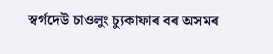স্বৰ্গদেউ চাওলুং চ্যুকাফাৰ বৰ অসমৰ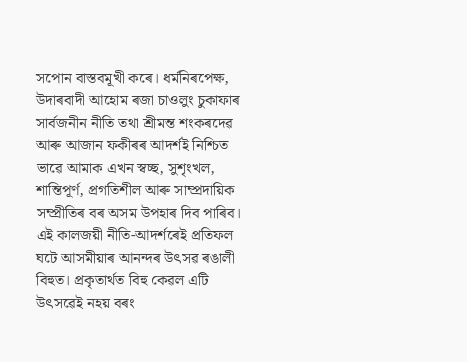সপোন বাস্তবমূখী কৰে। ধৰ্মনিৰপেক্ষ, উদাৰবাদী আহোম ৰজা চাওলুং চুকাফাৰ সাৰ্বজনীন নীতি তথা শ্ৰীমন্ত শংকৰদেৱ আৰু আজান ফকীৰৰ আদৰ্শই নিশ্চিত ভাৱে আমাক এখন স্বচ্ছ, সুশৃংখল, শান্তিপূৰ্ণ, প্ৰগতিশীল আৰু সাম্প্ৰদায়িক সম্প্ৰীতিৰ বৰ অসম উপহাৰ দিব পাৰিব। এই কালজয়ী নীতি-আদৰ্শৰেই প্ৰতিফল ঘটে আসমীয়াৰ আনন্দৰ উৎসৱ ৰঙালী বিহুত। প্ৰকৃতাৰ্থত বিহু কেৱল এটি উৎসৱেই নহয় বৰং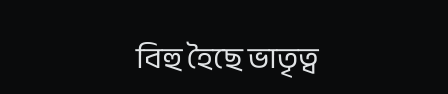বিহু হৈছে ভাতৃত্ব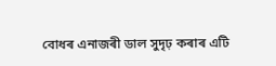বোধৰ এনাজৰী ডাল সুদৃঢ় কৰাৰ এটি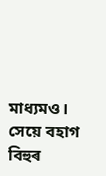মাধ্যমও। সেয়ে বহাগ বিহুৰ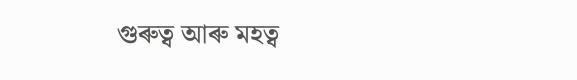গুৰুত্ব আৰু মহত্ব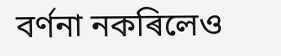বৰ্ণনা নকৰিলেও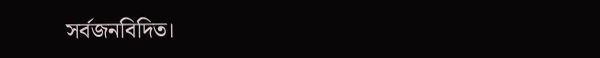সৰ্বজনবিদিত।